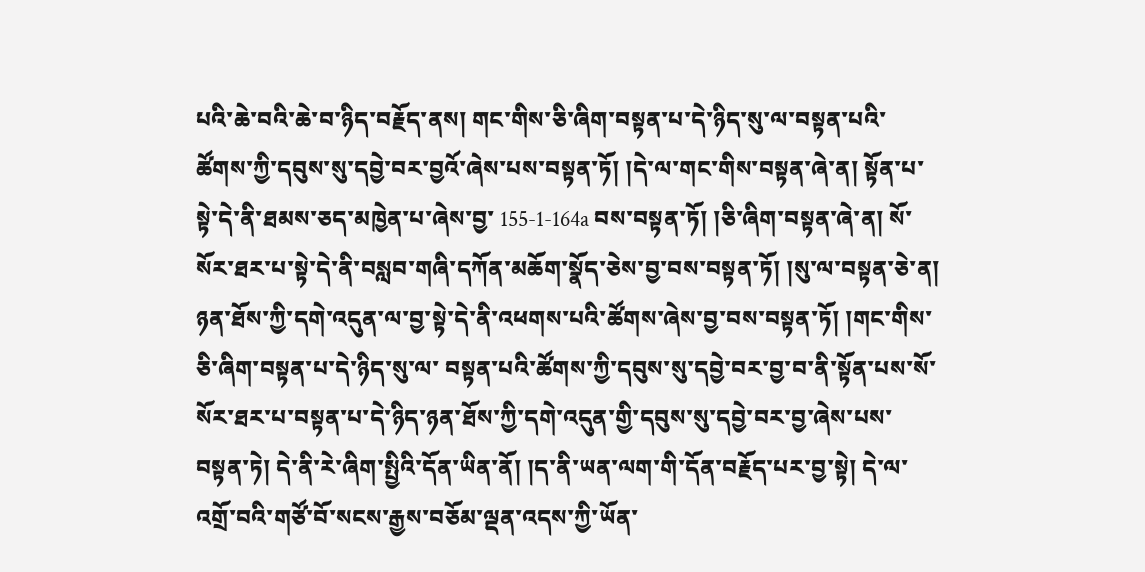པའི་ཆེ་བའི་ཆེ་བ་ཉིད་བརྗོད་ནས། གང་གིས་ཅི་ཞིག་བསྟན་པ་དེ་ཉིད་སུ་ལ་བསྟན་པའི་ཚོགས་ཀྱི་དབུས་སུ་དབྱེ་བར་བྱའོ་ཞེས་པས་བསྟན་ཏོ། །དེ་ལ་གང་གིས་བསྟན་ཞེ་ན། སྟོན་པ་སྟེ་དེ་ནི་ཐམས་ཅད་མཁྱེན་པ་ཞེས་བྱ་ 155-1-164a བས་བསྟན་ཏོ། །ཅི་ཞིག་བསྟན་ཞེ་ན། སོ་སོར་ཐར་པ་སྟེ་དེ་ནི་བསླབ་གཞི་དཀོན་མཆོག་སྣོད་ཅེས་བྱ་བས་བསྟན་ཏོ། །སུ་ལ་བསྟན་ཅེ་ན། ཉན་ཐོས་ཀྱི་དགེ་འདུན་ལ་བྱ་སྟེ་དེ་ནི་འཕགས་པའི་ཚོགས་ཞེས་བྱ་བས་བསྟན་ཏོ། །གང་གིས་ཅི་ཞིག་བསྟན་པ་དེ་ཉིད་སུ་ལ་ བསྟན་པའི་ཚོགས་ཀྱི་དབུས་སུ་དབྱེ་བར་བྱ་བ་ནི་སྟོན་པས་སོ་སོར་ཐར་པ་བསྟན་པ་དེ་ཉིད་ཉན་ཐོས་ཀྱི་དགེ་འདུན་གྱི་དབུས་སུ་དབྱེ་བར་བྱ་ཞེས་པས་བསྟན་ཏེ། དེ་ནི་རེ་ཞིག་སྤྱིའི་དོན་ཡིན་ནོ། །ད་ནི་ཡན་ལག་གི་དོན་བརྗོད་པར་བྱ་སྟེ། དེ་ལ་འགྲོ་བའི་གཙོ་བོ་སངས་རྒྱས་བཅོམ་ལྡན་འདས་ཀྱི་ཡོན་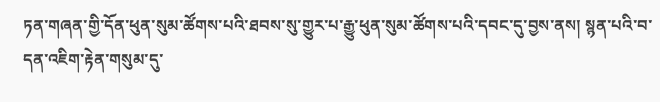ཏན་གཞན་གྱི་དོན་ཕུན་སུམ་ཚོགས་པའི་ཐབས་སུ་གྱུར་པ་རྒྱུ་ཕུན་སུམ་ཚོགས་པའི་དབང་དུ་བྱས་ནས། སྙན་པའི་བ་དན་འཇིག་རྟེན་གསུམ་དུ་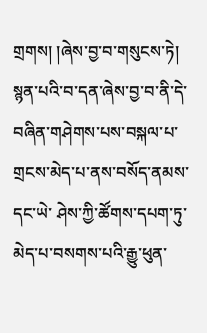གྲགས། །ཞེས་བྱ་བ་གསུངས་ཏེ། སྙན་པའི་བ་དན་ཞེས་བྱ་བ་ནི་དེ་བཞིན་གཤེགས་པས་བསྐལ་པ་གྲངས་མེད་པ་ནས་བསོད་ནམས་དང་ཡེ་ ཤེས་ཀྱི་ཚོགས་དཔག་ཏུ་མེད་པ་བསགས་པའི་རྒྱུ་ཕུན་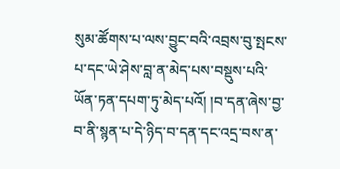སུམ་ཚོགས་པ་ལས་བྱུང་བའི་འབྲས་བུ་སྤངས་པ་དང་ཡེ་ཤེས་བླ་ན་མེད་པས་བསྡུས་པའི་ཡོན་ཏན་དཔག་ཏུ་མེད་པའོ། །བ་དན་ཞེས་བྱ་བ་ནི་སྙན་པ་དེ་ཉིད་བ་དན་དང་འདྲ་བས་ན་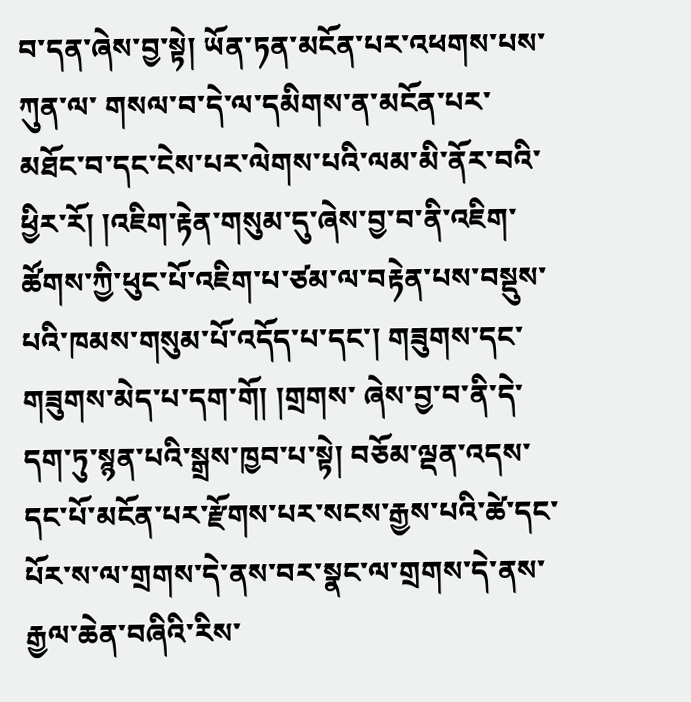བ་དན་ཞེས་བྱ་སྟེ། ཡོན་ཏན་མངོན་པར་འཕགས་པས་ཀུན་ལ་ གསལ་བ་དེ་ལ་དམིགས་ན་མངོན་པར་མཐོང་བ་དང་ངེས་པར་ལེགས་པའི་ལམ་མི་ནོར་བའི་ཕྱིར་རོ། །འཇིག་རྟེན་གསུམ་དུ་ཞེས་བྱ་བ་ནི་འཇིག་ཚོགས་ཀྱི་ཕུང་པོ་འཇིག་པ་ཙམ་ལ་བརྟེན་པས་བསྡུས་པའི་ཁམས་གསུམ་པོ་འདོད་པ་དང་། གཟུགས་དང་གཟུགས་མེད་པ་དག་གོ། །གྲགས་ ཞེས་བྱ་བ་ནི་དེ་དག་ཏུ་སྙན་པའི་སྒྲས་ཁྱབ་པ་སྟེ། བཅོམ་ལྡན་འདས་དང་པོ་མངོན་པར་རྫོགས་པར་སངས་རྒྱས་པའི་ཚེ་དང་པོར་ས་ལ་གྲགས་དེ་ནས་བར་སྣང་ལ་གྲགས་དེ་ནས་རྒྱལ་ཆེན་བཞིའི་རིས་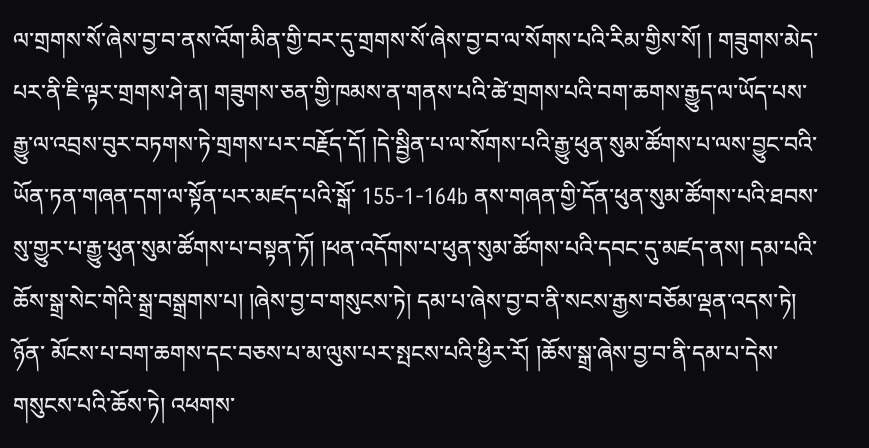ལ་གྲགས་སོ་ཞེས་བྱ་བ་ནས་འོག་མིན་གྱི་བར་དུ་གྲགས་སོ་ཞེས་བྱ་བ་ལ་སོགས་པའི་རིམ་གྱིས་སོ། ། གཟུགས་མེད་པར་ནི་ཇི་ལྟར་གྲགས་ཤེ་ན། གཟུགས་ཅན་གྱི་ཁམས་ན་གནས་པའི་ཚེ་གྲགས་པའི་བག་ཆགས་རྒྱུད་ལ་ཡོད་པས་རྒྱུ་ལ་འབྲས་བུར་བཏགས་ཏེ་གྲགས་པར་བརྗོད་དོ། །དེ་སྦྱིན་པ་ལ་སོགས་པའི་རྒྱུ་ཕུན་སུམ་ཚོགས་པ་ལས་བྱུང་བའི་ཡོན་ཏན་གཞན་དག་ལ་སྟོན་པར་མཛད་པའི་སྒོ་ 155-1-164b ནས་གཞན་གྱི་དོན་ཕུན་སུམ་ཚོགས་པའི་ཐབས་སུ་གྱུར་པ་རྒྱུ་ཕུན་སུམ་ཚོགས་པ་བསྟན་ཏོ། །ཕན་འདོགས་པ་ཕུན་སུམ་ཚོགས་པའི་དབང་དུ་མཛད་ནས། དམ་པའི་ཆོས་སྒྲ་སེང་གེའི་སྒྲ་བསྒྲགས་པ། །ཞེས་བྱ་བ་གསུངས་ཏེ། དམ་པ་ཞེས་བྱ་བ་ནི་སངས་རྒྱས་བཅོམ་ལྡན་འདས་ཏེ། ཉོན་ མོངས་པ་བག་ཆགས་དང་བཅས་པ་མ་ལུས་པར་སྤངས་པའི་ཕྱིར་རོ། །ཆོས་སྒྲ་ཞེས་བྱ་བ་ནི་དམ་པ་དེས་གསུངས་པའི་ཆོས་ཏེ། འཕགས་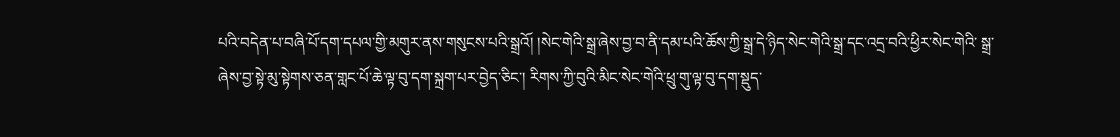པའི་བདེན་པ་བཞི་པོ་དག་དཔལ་གྱི་མགུར་ནས་གསུངས་པའི་སྒྲའོ། །སེང་གེའི་སྒྲ་ཞེས་བྱ་བ་ནི་དམ་པའི་ཆོས་ཀྱི་སྒྲ་དེ་ཉིད་སེང་གེའི་སྒྲ་དང་འདྲ་བའི་ཕྱིར་སེང་གེའི་ སྒྲ་ཞེས་བྱ་སྟེ་མུ་སྟེགས་ཅན་གླང་པོ་ཆེ་ལྟ་བུ་དག་སྐྲག་པར་བྱེད་ཅིང་། རིགས་ཀྱི་བུའི་མིང་སེང་གེའི་ཕྲུ་གུ་ལྟ་བུ་དག་སྡུད་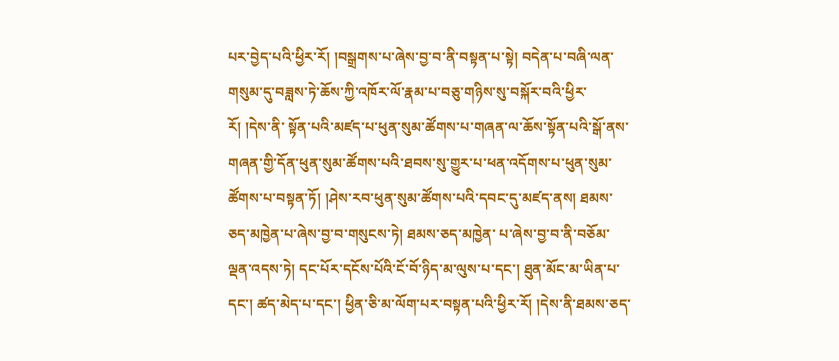པར་བྱེད་པའི་ཕྱིར་རོ། །བསྒྲགས་པ་ཞེས་བྱ་བ་ནི་བསྟན་པ་སྟེ། བདེན་པ་བཞི་ལན་གསུམ་དུ་བཟླས་ཏེ་ཆོས་ཀྱི་འཁོར་ལོ་རྣམ་པ་བཅུ་གཉིས་སུ་བསྐོར་བའི་ཕྱིར་རོ། །དེས་ནི་ སྟོན་པའི་མཛད་པ་ཕུན་སུམ་ཚོགས་པ་གཞན་ལ་ཆོས་སྟོན་པའི་སྒོ་ནས་གཞན་གྱི་དོན་ཕུན་སུམ་ཚོགས་པའི་ཐབས་སུ་གྱུར་པ་ཕན་འདོགས་པ་ཕུན་སུམ་ཚོགས་པ་བསྟན་ཏོ། །ཤེས་རབ་ཕུན་སུམ་ཚོགས་པའི་དབང་དུ་མཛད་ནས། ཐམས་ཅད་མཁྱེན་པ་ཞེས་བྱ་བ་གསུངས་ཏེ། ཐམས་ཅད་མཁྱེན་ པ་ཞེས་བྱ་བ་ནི་བཅོམ་ལྡན་འདས་ཏེ། དང་པོར་དངོས་པོའི་ངོ་བོ་ཉིད་མ་ལུས་པ་དང་། ཐུན་མོང་མ་ཡིན་པ་དང་། ཚད་མེད་པ་དང་། ཕྱིན་ཅི་མ་ལོག་པར་བསྟན་པའི་ཕྱིར་རོ། །དེས་ནི་ཐམས་ཅད་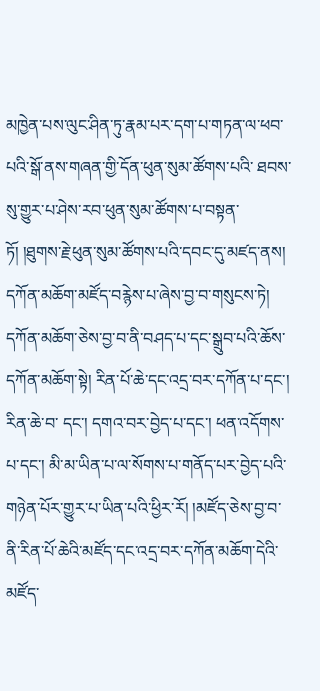མཁྱེན་པས་ལུང་ཤིན་ཏུ་རྣམ་པར་དག་པ་གཏན་ལ་ཕབ་པའི་སྒོ་ནས་གཞན་གྱི་དོན་ཕུན་སུམ་ཚོགས་པའི་ ཐབས་སུ་གྱུར་པ་ཤེས་རབ་ཕུན་སུམ་ཚོགས་པ་བསྟན་ཏོ། །ཐུགས་རྗེ་ཕུན་སུམ་ཚོགས་པའི་དབང་དུ་མཛད་ནས། དཀོན་མཆོག་མཛོད་བརྙེས་པ་ཞེས་བྱ་བ་གསུངས་ཏེ། དཀོན་མཆོག་ཅེས་བྱ་བ་ནི་བཤད་པ་དང་སྒྲུབ་པའི་ཆོས་དཀོན་མཆོག་སྟེ། རིན་པོ་ཆེ་དང་འདྲ་བར་དཀོན་པ་དང་། རིན་ཆེ་བ་ དང་། དགའ་བར་བྱེད་པ་དང་། ཕན་འདོགས་པ་དང་། མི་མ་ཡིན་པ་ལ་སོགས་པ་གནོད་པར་བྱེད་པའི་གཉེན་པོར་གྱུར་པ་ཡིན་པའི་ཕྱིར་རོ། །མཛོད་ཅེས་བྱ་བ་ནི་རིན་པོ་ཆེའི་མཛོད་དང་འདྲ་བར་དཀོན་མཆོག་དེའི་མཛོད་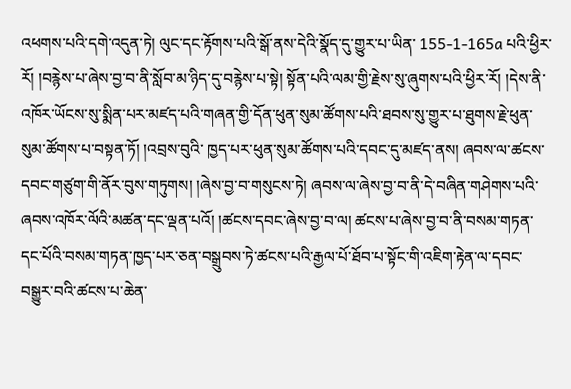འཕགས་པའི་དགེ་འདུན་ཏེ། ལུང་དང་རྟོགས་པའི་སྒོ་ནས་དེའི་སྣོད་དུ་གྱུར་པ་ཡིན་ 155-1-165a པའི་ཕྱིར་རོ། །བརྙེས་པ་ཞེས་བྱ་བ་ནི་སློབ་མ་ཉིད་དུ་བརྙེས་པ་སྟེ། སྟོན་པའི་ལམ་གྱི་རྗེས་སུ་ཞུགས་པའི་ཕྱིར་རོ། །དེས་ནི་འཁོར་ཡོངས་སུ་སྨིན་པར་མཛད་པའི་གཞན་གྱི་དོན་ཕུན་སུམ་ཚོགས་པའི་ཐབས་སུ་གྱུར་པ་ཐུགས་རྗེ་ཕུན་སུམ་ཚོགས་པ་བསྟན་ཏོ། །འབྲས་བུའི་ ཁྱད་པར་ཕུན་སུམ་ཚོགས་པའི་དབང་དུ་མཛད་ནས། ཞབས་ལ་ཚངས་དབང་གཙུག་གི་ནོར་བུས་གཏུགས། །ཞེས་བྱ་བ་གསུངས་ཏེ། ཞབས་ལ་ཞེས་བྱ་བ་ནི་དེ་བཞིན་གཤེགས་པའི་ཞབས་འཁོར་ལོའི་མཚན་དང་ལྡན་པའོ། །ཚངས་དབང་ཞེས་བྱ་བ་ལ། ཚངས་པ་ཞེས་བྱ་བ་ནི་བསམ་གཏན་ དང་པོའི་བསམ་གཏན་ཁྱད་པར་ཅན་བསྒྲུབས་ཏེ་ཚངས་པའི་རྒྱལ་པོ་ཐོབ་པ་སྟོང་གི་འཇིག་རྟེན་ལ་དབང་བསྒྱུར་བའི་ཚངས་པ་ཆེན་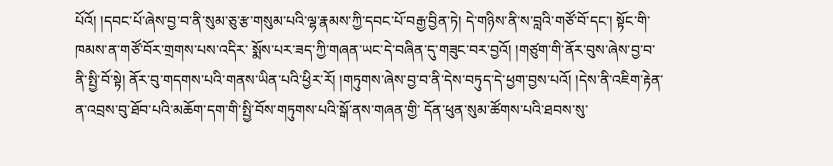པོའོ། །དབང་པོ་ཞེས་བྱ་བ་ནི་སུམ་ཅུ་རྩ་གསུམ་པའི་ལྷ་རྣམས་ཀྱི་དབང་པོ་བརྒྱ་བྱིན་ཏེ། དེ་གཉིས་ནི་ས་བླའི་གཙོ་བོ་དང་། སྟོང་གི་ཁམས་ན་གཙོ་བོར་གྲགས་པས་འདིར་ སྨོས་པར་ཟད་ཀྱི་གཞན་ཡང་དེ་བཞིན་དུ་གཟུང་བར་བྱའོ། །གཙུག་གི་ནོར་བུས་ཞེས་བྱ་བ་ནི་སྤྱི་བོ་སྟེ། ནོར་བུ་གདགས་པའི་གནས་ཡིན་པའི་ཕྱིར་རོ། །གཏུགས་ཞེས་བྱ་བ་ནི་དེས་བཏུད་དེ་ཕྱག་བྱས་པའོ། །དེས་ནི་འཇིག་རྟེན་ན་འབྲས་བུ་ཐོབ་པའི་མཆོག་དག་གི་སྤྱི་བོས་གཏུགས་པའི་སྒོ་ནས་གཞན་གྱི་ དོན་ཕུན་སུམ་ཚོགས་པའི་ཐབས་སུ་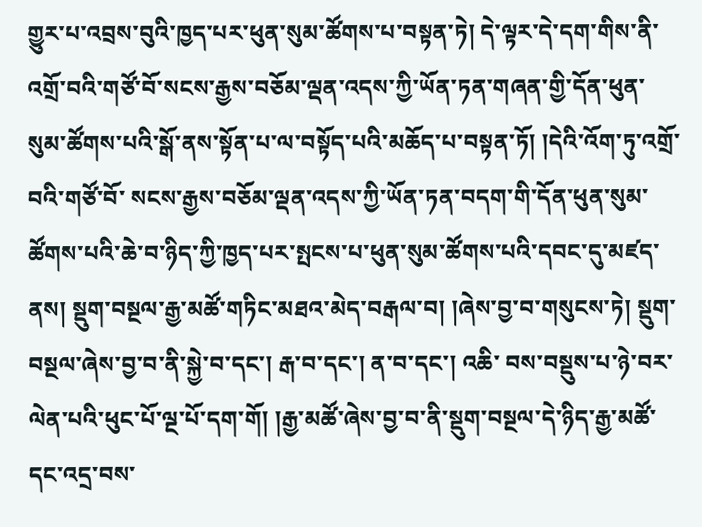གྱུར་པ་འབྲས་བུའི་ཁྱད་པར་ཕུན་སུམ་ཚོགས་པ་བསྟན་ཏེ། དེ་ལྟར་དེ་དག་གིས་ནི་འགྲོ་བའི་གཙོ་བོ་སངས་རྒྱས་བཅོམ་ལྡན་འདས་ཀྱི་ཡོན་ཏན་གཞན་གྱི་དོན་ཕུན་སུམ་ཚོགས་པའི་སྒོ་ནས་སྟོན་པ་ལ་བསྟོད་པའི་མཆོད་པ་བསྟན་ཏོ། །དེའི་འོག་ཏུ་འགྲོ་བའི་གཙོ་བོ་ སངས་རྒྱས་བཅོམ་ལྡན་འདས་ཀྱི་ཡོན་ཏན་བདག་གི་དོན་ཕུན་སུམ་ཚོགས་པའི་ཆེ་བ་ཉིད་ཀྱི་ཁྱད་པར་སྤངས་པ་ཕུན་སུམ་ཚོགས་པའི་དབང་དུ་མཛད་ནས། སྡུག་བསྔལ་རྒྱ་མཚོ་གཏིང་མཐའ་མེད་བརྒལ་བ། །ཞེས་བྱ་བ་གསུངས་ཏེ། སྡུག་བསྔལ་ཞེས་བྱ་བ་ནི་སྐྱེ་བ་དང་། རྒ་བ་དང་། ན་བ་དང་། འཆི་ བས་བསྡུས་པ་ཉེ་བར་ལེན་པའི་ཕུང་པོ་ལྔ་པོ་དག་གོ། །རྒྱ་མཚོ་ཞེས་བྱ་བ་ནི་སྡུག་བསྔལ་དེ་ཉིད་རྒྱ་མཚོ་དང་འདྲ་བས་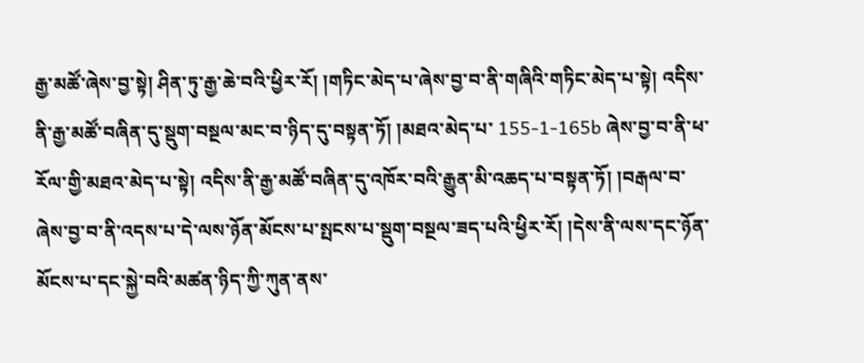རྒྱ་མཚོ་ཞེས་བྱ་སྟེ། ཤིན་ཏུ་རྒྱ་ཆེ་བའི་ཕྱིར་རོ། །གཏིང་མེད་པ་ཞེས་བྱ་བ་ནི་གཞིའི་གཏིང་མེད་པ་སྟེ། འདིས་ནི་རྒྱ་མཚོ་བཞིན་དུ་སྡུག་བསྔལ་མང་བ་ཉིད་དུ་བསྟན་ཏོ། །མཐའ་མེད་པ་ 155-1-165b ཞེས་བྱ་བ་ནི་ཕ་རོལ་གྱི་མཐའ་མེད་པ་སྟེ། འདིས་ནི་རྒྱ་མཚོ་བཞིན་དུ་འཁོར་བའི་རྒྱུན་མི་འཆད་པ་བསྟན་ཏོ། །བརྒལ་བ་ཞེས་བྱ་བ་ནི་འདས་པ་དེ་ལས་ཉོན་མོངས་པ་སྤངས་པ་སྡུག་བསྔལ་ཟད་པའི་ཕྱིར་རོ། །དེས་ནི་ལས་དང་ཉོན་མོངས་པ་དང་སྐྱེ་བའི་མཚན་ཉིད་ཀྱི་ཀུན་ནས་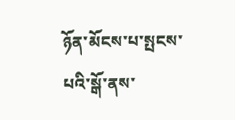ཉོན་མོངས་པ་སྤངས་པའི་སྒོ་ནས་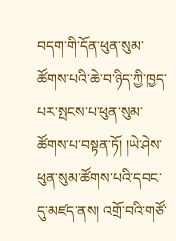བདག་གི་དོན་ཕུན་སུམ་ཚོགས་པའི་ཆེ་བ་ཉིད་ཀྱི་ཁྱད་པར་སྤངས་པ་ཕུན་སུམ་ཚོགས་པ་བསྟན་ཏོ། །ཡེ་ཤེས་ཕུན་སུམ་ཚོགས་པའི་དབང་དུ་མཛད་ནས། འགྲོ་བའི་གཙོ་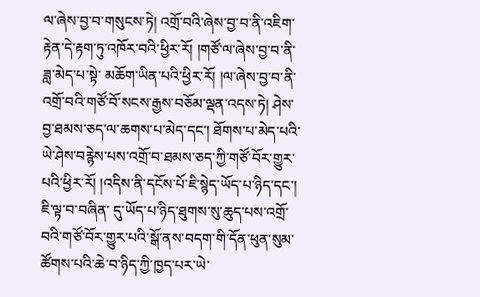ལ་ཞེས་བྱ་བ་གསུངས་ཏེ། འགྲོ་བའི་ཞེས་བྱ་བ་ནི་འཇིག་རྟེན་དེ་རྟག་ཏུ་འཁོར་བའི་ཕྱིར་རོ། །གཙོ་ལ་ཞེས་བྱ་བ་ནི་ཟླ་མེད་པ་སྟེ་ མཆོག་ཡིན་པའི་ཕྱིར་རོ། །ལ་ཞེས་བྱ་བ་ནི་འགྲོ་བའི་གཙོ་བོ་སངས་རྒྱས་བཅོམ་ལྡན་འདས་ཏེ། ཤེས་བྱ་ཐམས་ཅད་ལ་ཆགས་པ་མེད་དང་། ཐོགས་པ་མེད་པའི་ཡེ་ཤེས་བརྙེས་པས་འགྲོ་བ་ཐམས་ཅད་ཀྱི་གཙོ་བོར་གྱུར་པའི་ཕྱིར་རོ། །འདིས་ནི་དངོས་པོ་ཇི་སྙེད་ཡོད་པ་ཉིད་དང་། ཇི་ལྟ་བ་བཞིན་ དུ་ཡོད་པ་ཉིད་ཐུགས་སུ་ཆུད་པས་འགྲོ་བའི་གཙོ་བོར་གྱུར་པའི་སྒོ་ནས་བདག་གི་དོན་ཕུན་སུམ་ཚོགས་པའི་ཆེ་བ་ཉིད་ཀྱི་ཁྱད་པར་ཡེ་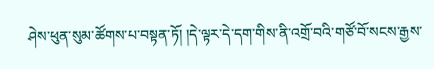ཤེས་ཕུན་སུམ་ཚོགས་པ་བསྟན་ཏོ། །དེ་ལྟར་དེ་དག་གིས་ནི་འགྲོ་བའི་གཙོ་བོ་སངས་རྒྱས་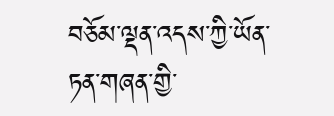བཅོམ་ལྡན་འདས་ཀྱི་ཡོན་ཏན་གཞན་གྱི་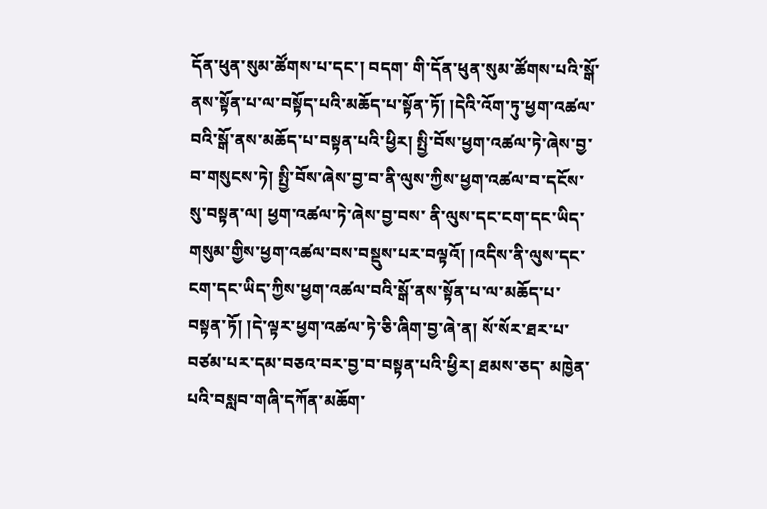དོན་ཕུན་སུམ་ཚོགས་པ་དང་། བདག་ གི་དོན་ཕུན་སུམ་ཚོགས་པའི་སྒོ་ནས་སྟོན་པ་ལ་བསྟོད་པའི་མཆོད་པ་སྟོན་ཏོ། །དེའི་འོག་ཏུ་ཕྱག་འཚལ་བའི་སྒོ་ནས་མཆོད་པ་བསྟན་པའི་ཕྱིར། སྤྱི་བོས་ཕྱག་འཚལ་ཏེ་ཞེས་བྱ་བ་གསུངས་ཏེ། སྤྱི་བོས་ཞེས་བྱ་བ་ནི་ལུས་ཀྱིས་ཕྱག་འཚལ་བ་དངོས་སུ་བསྟན་ལ། ཕྱག་འཚལ་ཏེ་ཞེས་བྱ་བས་ ནི་ལུས་དང་ངག་དང་ཡིད་གསུམ་གྱིས་ཕྱག་འཚལ་བས་བསྡུས་པར་བལྟའོ། །འདིས་ནི་ལུས་དང་ངག་དང་ཡིད་ཀྱིས་ཕྱག་འཚལ་བའི་སྒོ་ནས་སྟོན་པ་ལ་མཆོད་པ་བསྟན་ཏོ། །དེ་ལྟར་ཕྱག་འཚལ་ཏེ་ཅི་ཞིག་བྱ་ཞེ་ན། སོ་སོར་ཐར་པ་བཙམ་པར་དམ་བཅའ་བར་བྱ་བ་བསྟན་པའི་ཕྱིར། ཐམས་ཅད་ མཁྱེན་པའི་བསླབ་གཞི་དཀོན་མཆོག་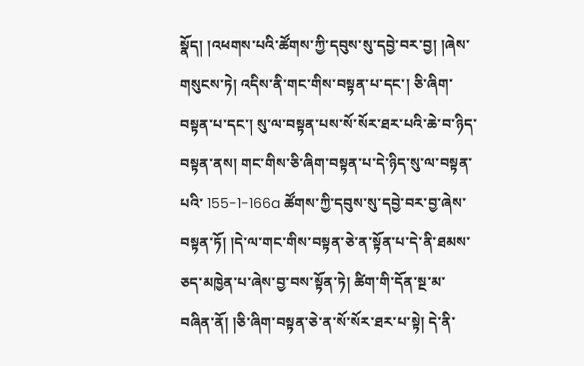སྣོད། །འཕགས་པའི་ཚོགས་ཀྱི་དབུས་སུ་དབྱེ་བར་བྱ། །ཞེས་གསུངས་ཏེ། འདིས་ནི་གང་གིས་བསྟན་པ་དང་། ཅི་ཞིག་བསྟན་པ་དང་། སུ་ལ་བསྟན་པས་སོ་སོར་ཐར་པའི་ཆེ་བ་ཉིད་བསྟན་ནས། གང་གིས་ཅི་ཞིག་བསྟན་པ་དེ་ཉིད་སུ་ལ་བསྟན་པའི་ 155-1-166a ཚོགས་ཀྱི་དབུས་སུ་དབྱེ་བར་བྱ་ཞེས་བསྟན་ཏོ། །དེ་ལ་གང་གིས་བསྟན་ཅེ་ན་སྟོན་པ་དེ་ནི་ཐམས་ཅད་མཁྱེན་པ་ཞེས་བྱ་བས་སྟོན་ཏེ། ཚིག་གི་དོན་སྔ་མ་བཞིན་ནོ། །ཅི་ཞིག་བསྟན་ཅེ་ན་སོ་སོར་ཐར་པ་སྟེ། དེ་ནི་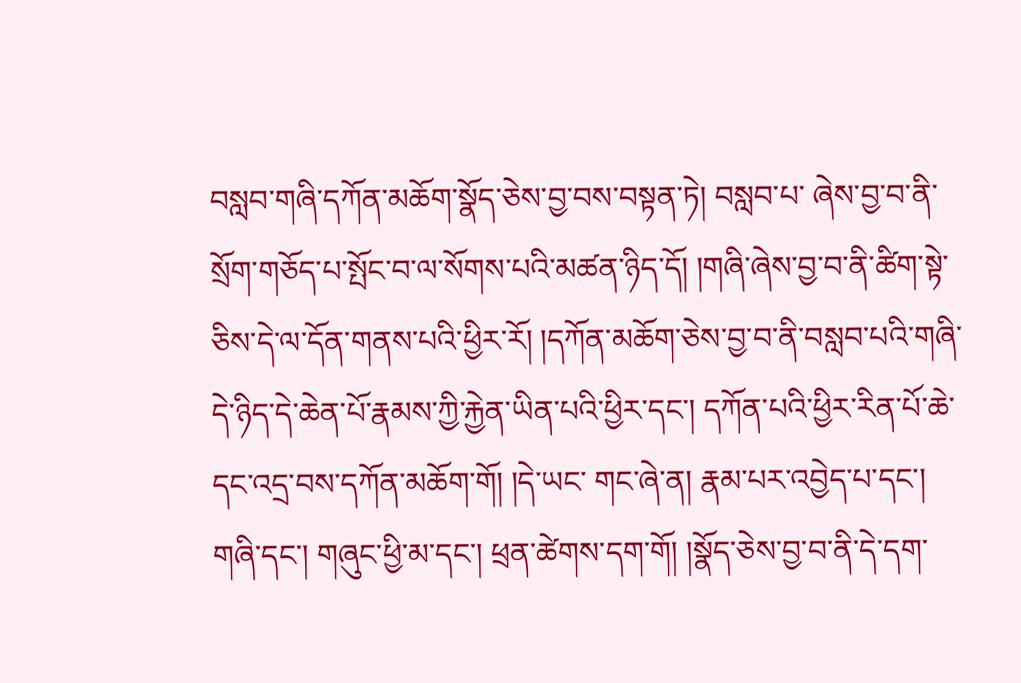བསླབ་གཞི་དཀོན་མཆོག་སྣོད་ཅེས་བྱ་བས་བསྟན་ཏེ། བསླབ་པ་ ཞེས་བྱ་བ་ནི་སྲོག་གཅོད་པ་སྤོང་བ་ལ་སོགས་པའི་མཚན་ཉིད་དོ། །གཞི་ཞེས་བྱ་བ་ནི་ཚིག་སྟེ་ཅིས་དེ་ལ་དོན་གནས་པའི་ཕྱིར་རོ། །དཀོན་མཆོག་ཅེས་བྱ་བ་ནི་བསླབ་པའི་གཞི་དེ་ཉིད་དེ་ཆེན་པོ་རྣམས་ཀྱི་རྐྱེན་ཡིན་པའི་ཕྱིར་དང་། དཀོན་པའི་ཕྱིར་རིན་པོ་ཆེ་དང་འདྲ་བས་དཀོན་མཆོག་གོ། །དེ་ཡང་ གང་ཞེ་ན། རྣམ་པར་འབྱེད་པ་དང་། གཞི་དང་། གཞུང་ཕྱི་མ་དང་། ཕྲན་ཚེགས་དག་གོ། །སྣོད་ཅེས་བྱ་བ་ནི་དེ་དག་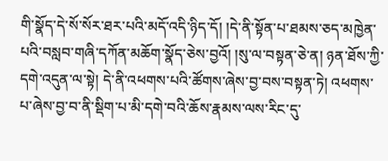གི་སྣོད་དེ་སོ་སོར་ཐར་པའི་མདོ་འདི་ཉིད་དོ། །དེ་ནི་སྟོན་པ་ཐམས་ཅད་མཁྱེན་པའི་བསླབ་གཞི་དཀོན་མཆོག་སྣོད་ཅེས་བྱའོ། །སུ་ལ་བསྟན་ཅེ་ན། ཉན་ཐོས་ཀྱི་ དགེ་འདུན་ལ་སྟེ། དེ་ནི་འཕགས་པའི་ཚོགས་ཞེས་བྱ་བས་བསྟན་ཏེ། འཕགས་པ་ཞེས་བྱ་བ་ནི་སྡིག་པ་མི་དགེ་བའི་ཆོས་རྣམས་ལས་རིང་དུ་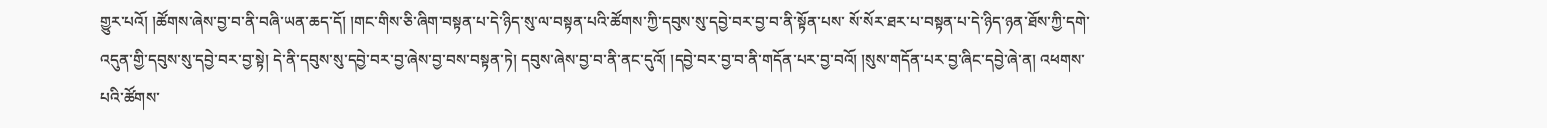གྱུར་པའོ། །ཚོགས་ཞེས་བྱ་བ་ནི་བཞི་ཡན་ཆད་དོ། །གང་གིས་ཅི་ཞིག་བསྟན་པ་དེ་ཉིད་སུ་ལ་བསྟན་པའི་ཚོགས་ཀྱི་དབུས་སུ་དབྱེ་བར་བྱ་བ་ནི་སྟོན་པས་ སོ་སོར་ཐར་པ་བསྟན་པ་དེ་ཉིད་ཉན་ཐོས་ཀྱི་དགེ་འདུན་གྱི་དབུས་སུ་དབྱེ་བར་བྱ་སྟེ། དེ་ནི་དབུས་སུ་དབྱེ་བར་བྱ་ཞེས་བྱ་བས་བསྟན་ཏེ། དབུས་ཞེས་བྱ་བ་ནི་ནང་དུའོ། །དབྱེ་བར་བྱ་བ་ནི་གདོན་པར་བྱ་བའོ། །སུས་གདོན་པར་བྱ་ཞིང་དབྱེ་ཞེ་ན། འཕགས་པའི་ཚོགས་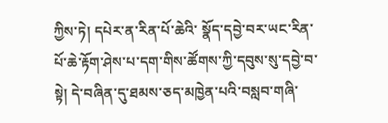ཀྱིས་ཏེ། དཔེར་ན་རིན་པོ་ཆེའི་ སྣོད་དབྱེ་བར་ཡང་རིན་པོ་ཆེ་རྟོག་ཤེས་པ་དག་གིས་ཚོགས་ཀྱི་དབུས་སུ་དབྱེ་བ་སྟེ། དེ་བཞིན་དུ་ཐམས་ཅད་མཁྱེན་པའི་བསླབ་གཞི་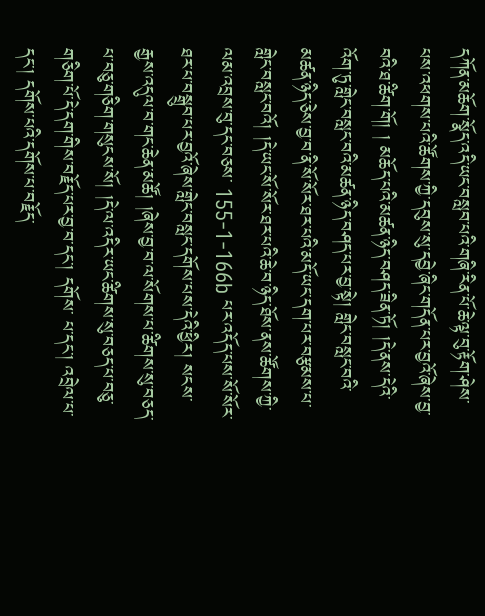དཀོན་མཆོག་སྣོད་འདི་ཡང་བསླབ་པའི་གཞི་རིན་པོ་ཆེ་ལྟ་བུ་རྟོག་ཤེས་པས་འཕགས་པའི་ཚོགས་ཀྱི་དབུས་སུ་དབྱེ་ཞིང་གདོན་པར་བྱའོ་ཞེས་བྱ་བའི་ཐ་ཚིག་གོ། ། མཆོད་པའི་མཚན་ཉིད་བཤད་ཟིན་ཏོ། །དེ་ནས་དེའི་འོག་ཏུ་གླེང་བསླང་བའི་མཚན་ཉིད་བཤད་པར་བྱ་སྟེ། གླེང་བསླང་བའི་མཚན་ཉིད་ཅེས་བྱ་བ་ནི་སོ་སོར་ཐར་པའི་མདོ་ཡང་དག་པར་བརྩམས་པ་གླེང་བསླང་བའོ། །དེ་ཡང་སོ་སོར་ཐར་པའི་ཆེ་བ་ཉིད་ཐོས་ནས་ཚོགས་ཀྱི་ལམ་འབྲས་བུ་དང་བཅས་ 155-1-166b པར་འདོད་པས་སོ་སོར་ཐར་པ་བསྒྲུབ་པར་བྱའོ་ཞེས་གླེང་བསླང་དགོས་པས་དེའི་ཕྱིར། སངས་རྒྱས་འདུལ་བ་གང་ཆེན་མཚོ། །ཞེས་བྱ་བ་ལ་སོགས་པ་ཚིགས་སུ་བཅད་པ་བཅུ་གཅིག་གསུངས་སོ། །དེ་ལ་འདིར་ཡང་ཚིགས་སུ་བཅད་པ་བཅུ་གཅིག་པོ་དེ་དག་གིས་བརྗོད་པར་བྱ་བ་དང་། དགོས་ པ་དང་། འབྲེལ་པ་དང་། དགོས་པའི་དགོས་པ་བརྗོད་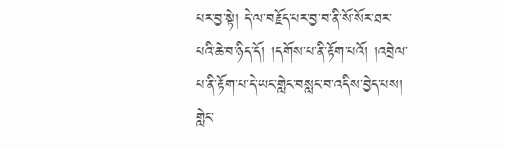པར་བྱ་སྟེ། དེ་ལ་བརྗོད་པར་བྱ་བ་ནི་སོ་སོར་ཐར་པའི་ཆེ་བ་ཉིད་དོ། །དགོས་པ་ནི་རྟོག་པའོ། །འབྲེལ་པ་ནི་རྟོག་པ་དེ་ཡང་གླེང་བསླང་བ་འདིས་བྱེད་པས། གླེང་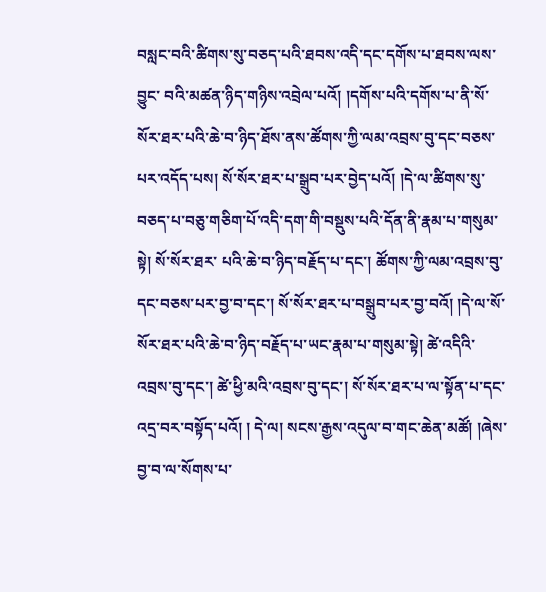བསླང་བའི་ཚིགས་སུ་བཅད་པའི་ཐབས་འདི་དང་དགོས་པ་ཐབས་ལས་བྱུང་ བའི་མཚན་ཉིད་གཉིས་འབྲེལ་པའོ། །དགོས་པའི་དགོས་པ་ནི་སོ་སོར་ཐར་པའི་ཆེ་བ་ཉིད་ཐོས་ནས་ཚོགས་ཀྱི་ལམ་འབྲས་བུ་དང་བཅས་པར་འདོད་པས། སོ་སོར་ཐར་པ་སྒྲུབ་པར་བྱེད་པའོ། །དེ་ལ་ཚིགས་སུ་བཅད་པ་བཅུ་གཅིག་པོ་འདི་དག་གི་བསྡུས་པའི་དོན་ནི་རྣམ་པ་གསུམ་སྟེ། སོ་སོར་ཐར་ པའི་ཆེ་བ་ཉིད་བརྗོད་པ་དང་། ཚོགས་ཀྱི་ལམ་འབྲས་བུ་དང་བཅས་པར་བྱ་བ་དང་། སོ་སོར་ཐར་པ་བསྒྲུབ་པར་བྱ་བའོ། །དེ་ལ་སོ་སོར་ཐར་པའི་ཆེ་བ་ཉིད་བརྗོད་པ་ཡང་རྣམ་པ་གསུམ་སྟེ། ཚེ་འདིའི་འབྲས་བུ་དང་། ཚེ་ཕྱི་མའི་འབྲས་བུ་དང་། སོ་སོར་ཐར་པ་ལ་སྟོན་པ་དང་འདྲ་བར་བསྟོད་པའོ། ། དེ་ལ། སངས་རྒྱས་འདུལ་བ་གང་ཆེན་མཚོ། །ཞེས་བྱ་བ་ལ་སོགས་པ་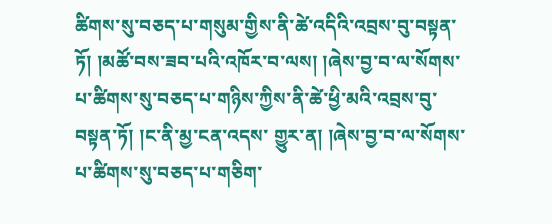ཚིགས་སུ་བཅད་པ་གསུམ་གྱིས་ནི་ཚེ་འདིའི་འབྲས་བུ་བསྟན་ཏོ། །མཚོ་བས་ཟབ་པའི་འཁོར་བ་ལས། །ཞེས་བྱ་བ་ལ་སོགས་པ་ཚིགས་སུ་བཅད་པ་གཉིས་ཀྱིས་ནི་ཚེ་ཕྱི་མའི་འབྲས་བུ་བསྟན་ཏོ། །ང་ནི་མྱ་ངན་འདས་ གྱུར་ན། །ཞེས་བྱ་བ་ལ་སོགས་པ་ཚིགས་སུ་བཅད་པ་གཅིག་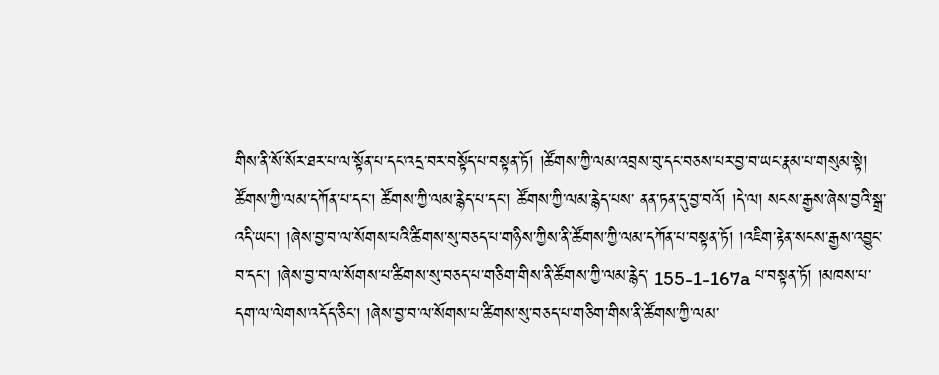གིས་ནི་སོ་སོར་ཐར་པ་ལ་སྟོན་པ་དང་འདྲ་བར་བསྟོད་པ་བསྟན་ཏོ། །ཚོགས་ཀྱི་ལམ་འབྲས་བུ་དང་བཅས་པར་བྱ་བ་ཡང་རྣམ་པ་གསུམ་སྟེ། ཚོགས་ཀྱི་ལམ་དཀོན་པ་དང་། ཚོགས་ཀྱི་ལམ་རྙེད་པ་དང་། ཚོགས་ཀྱི་ལམ་རྙེད་པས་ ནན་ཏན་དུ་བྱ་བའོ། །དེ་ལ། སངས་རྒྱས་ཞེས་བྱའི་སྒྲ་འདི་ཡང་། །ཞེས་བྱ་བ་ལ་སོགས་པའི་ཚིགས་སུ་བཅད་པ་གཉིས་ཀྱིས་ནི་ཚོགས་ཀྱི་ལམ་དཀོན་པ་བསྟན་ཏོ། །འཇིག་རྟེན་སངས་རྒྱས་འབྱུང་བ་དང་། །ཞེས་བྱ་བ་ལ་སོགས་པ་ཚིགས་སུ་བཅད་པ་གཅིག་གིས་ནི་ཚོགས་ཀྱི་ལམ་རྙེད་ 155-1-167a པ་བསྟན་ཏོ། །མཁས་པ་དག་ལ་ལེགས་འདོད་ཅིང་། །ཞེས་བྱ་བ་ལ་སོགས་པ་ཚིགས་སུ་བཅད་པ་གཅིག་གིས་ནི་ཚོགས་ཀྱི་ལམ་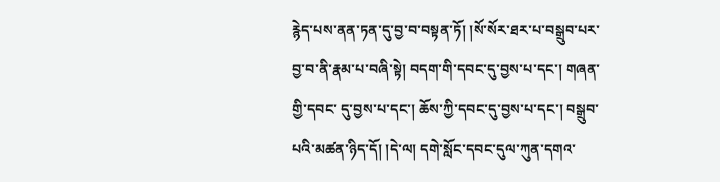རྙེད་པས་ནན་ཏན་དུ་བྱ་བ་བསྟན་ཏོ། །སོ་སོར་ཐར་པ་བསྒྲུབ་པར་བྱ་བ་ནི་རྣམ་པ་བཞི་སྟེ། བདག་གི་དབང་དུ་བྱས་པ་དང་། གཞན་གྱི་དབང་ དུ་བྱས་པ་དང་། ཆོས་ཀྱི་དབང་དུ་བྱས་པ་དང་། བསྒྲུབ་པའི་མཚན་ཉིད་དོ། །དེ་ལ། དགེ་སློང་དབང་དུལ་ཀུན་དགའ་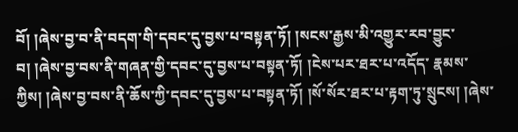བོ། །ཞེས་བྱ་བ་ནི་བདག་གི་དབང་དུ་བྱས་པ་བསྟན་ཏོ། །སངས་རྒྱས་མི་འགྱུར་རབ་བྱུང་བ། །ཞེས་བྱ་བས་ནི་གཞན་གྱི་དབང་དུ་བྱས་པ་བསྟན་ཏོ། །ངེས་པར་ཐར་པ་འདོད་ རྣམས་ཀྱིས། །ཞེས་བྱ་བས་ནི་ཆོས་ཀྱི་དབང་དུ་བྱས་པ་བསྟན་ཏོ། །སོ་སོར་ཐར་པ་རྟག་ཏུ་སྲུངས། །ཞེས་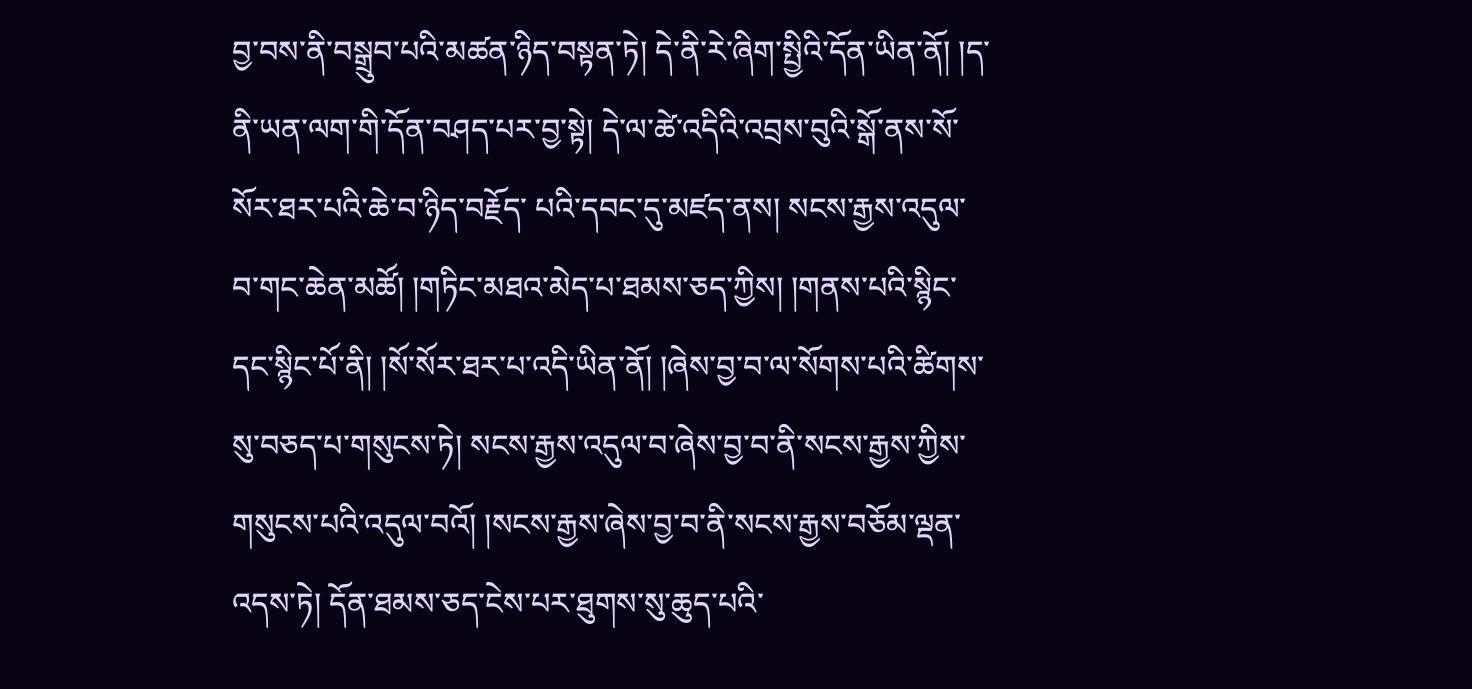བྱ་བས་ནི་བསྒྲུབ་པའི་མཚན་ཉིད་བསྟན་ཏེ། དེ་ནི་རེ་ཞིག་སྤྱིའི་དོན་ཡིན་ནོ། །ད་ནི་ཡན་ལག་གི་དོན་བཤད་པར་བྱ་སྟེ། དེ་ལ་ཚེ་འདིའི་འབྲས་བུའི་སྒོ་ནས་སོ་སོར་ཐར་པའི་ཆེ་བ་ཉིད་བརྗོད་ པའི་དབང་དུ་མཛད་ནས། སངས་རྒྱས་འདུལ་བ་གང་ཆེན་མཚོ། །གཏིང་མཐའ་མེད་པ་ཐམས་ཅད་ཀྱིས། །གནས་པའི་སྙིང་དང་སྙིང་པོ་ནི། །སོ་སོར་ཐར་པ་འདི་ཡིན་ནོ། །ཞེས་བྱ་བ་ལ་སོགས་པའི་ཚིགས་སུ་བཅད་པ་གསུངས་ཏེ། སངས་རྒྱས་འདུལ་བ་ཞེས་བྱ་བ་ནི་སངས་རྒྱས་ཀྱིས་ གསུངས་པའི་འདུལ་བའོ། །སངས་རྒྱས་ཞེས་བྱ་བ་ནི་སངས་རྒྱས་བཅོམ་ལྡན་འདས་ཏེ། དོན་ཐམས་ཅད་ངེས་པར་ཐུགས་སུ་ཆུད་པའི་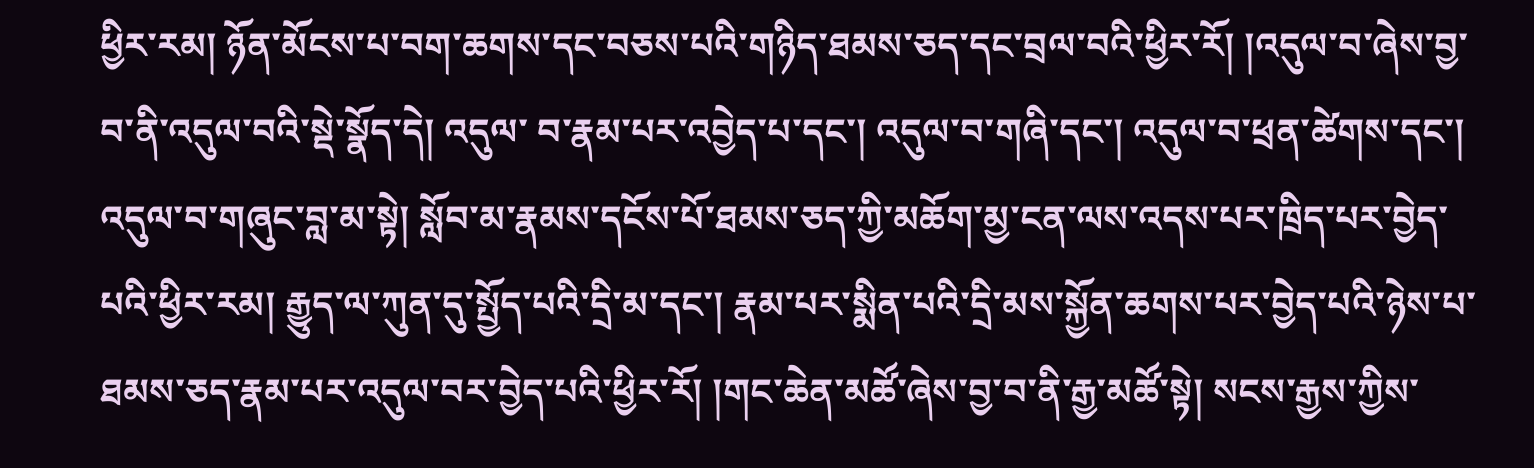ཕྱིར་རམ། ཉོན་མོངས་པ་བག་ཆགས་དང་བཅས་པའི་གཉིད་ཐམས་ཅད་དང་བྲལ་བའི་ཕྱིར་རོ། །འདུལ་བ་ཞེས་བྱ་བ་ནི་འདུལ་བའི་སྡེ་སྣོད་དེ། འདུལ་ བ་རྣམ་པར་འབྱེད་པ་དང་། འདུལ་བ་གཞི་དང་། འདུལ་བ་ཕྲན་ཚེགས་དང་། འདུལ་བ་གཞུང་བླ་མ་སྟེ། སློབ་མ་རྣམས་དངོས་པོ་ཐམས་ཅད་ཀྱི་མཆོག་མྱ་ངན་ལས་འདས་པར་ཁྲིད་པར་བྱེད་པའི་ཕྱིར་རམ། རྒྱུད་ལ་ཀུན་དུ་སྤྱོད་པའི་དྲི་མ་དང་། རྣམ་པར་སྨིན་པའི་དྲི་མས་སྐྱོན་ཆགས་པར་བྱེད་པའི་ཉེས་པ་ ཐམས་ཅད་རྣམ་པར་འདུལ་བར་བྱེད་པའི་ཕྱིར་རོ། །གང་ཆེན་མཚོ་ཞེས་བྱ་བ་ནི་རྒྱ་མཚོ་སྟེ། སངས་རྒྱས་ཀྱིས་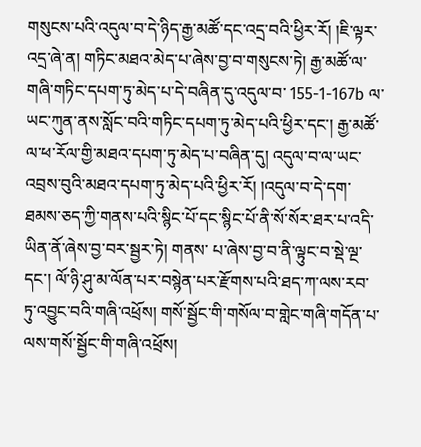གསུངས་པའི་འདུལ་བ་དེ་ཉིད་རྒྱ་མཚོ་དང་འདྲ་བའི་ཕྱིར་རོ། །ཇི་ལྟར་འདྲ་ཞེ་ན། གཏིང་མཐའ་མེད་པ་ཞེས་བྱ་བ་གསུངས་ཏེ། རྒྱ་མཚོ་ལ་གཞི་གཏིང་དཔག་ཏུ་མེད་པ་དེ་བཞིན་དུ་འདུལ་བ་ 155-1-167b ལ་ཡང་ཀུན་ནས་སློང་བའི་གཏིང་དཔག་ཏུ་མེད་པའི་ཕྱིར་དང་། རྒྱ་མཚོ་ལ་ཕ་རོལ་གྱི་མཐའ་དཔག་ཏུ་མེད་པ་བཞིན་དུ། འདུལ་བ་ལ་ཡང་འབྲས་བུའི་མཐའ་དཔག་ཏུ་མེད་པའི་ཕྱིར་རོ། །འདུལ་བ་དེ་དག་ཐམས་ཅད་ཀྱི་གནས་པའི་སྙིང་པོ་དང་སྙིང་པོ་ནི་སོ་སོར་ཐར་པ་འདི་ཡིན་ནོ་ཞེས་བྱ་བར་སྦྱར་ཏེ། གནས་ པ་ཞེས་བྱ་བ་ནི་ལྟུང་བ་སྡེ་ལྔ་དང་། ལོ་ཉི་ཤུ་མ་ལོན་པར་བསྙེན་པར་རྫོགས་པའི་ཐད་ཀ་ལས་རབ་ཏུ་འབྱུང་བའི་གཞི་འཕྲོས། གསོ་སྦྱོང་གི་གསོལ་བ་གླེང་གཞི་གདོན་པ་ལས་གསོ་སྦྱོང་གི་གཞི་འཕྲོས།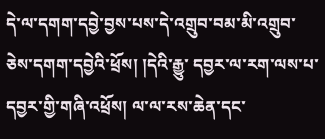དེ་ལ་དགག་དབྱེ་བྱས་པས་དེ་འགྲུབ་བམ་མི་འགྲུབ་ཅེས་དགག་དབྱེའི་ཕྲོས། །དེའི་རྒྱུ་ དབྱར་ལ་རག་ལས་པ་དབྱར་གྱི་གཞི་འཕྲོས། ལ་ལ་རས་ཆེན་དང་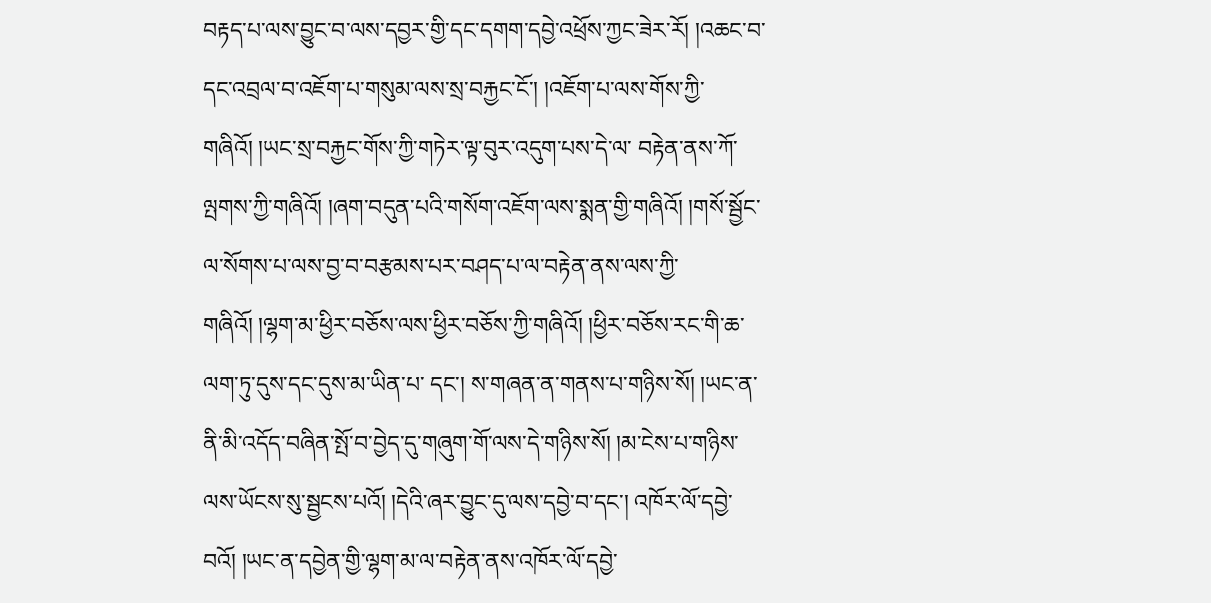བརྟད་པ་ལས་བྱུང་བ་ལས་དབྱར་གྱི་དང་དགག་དབྱེ་འཕྲོས་ཀྱང་ཟེར་རོ། །འཆང་བ་དང་འབྲལ་བ་འཇོག་པ་གསུམ་ལས་སྲ་བརྐྱང་ངོ་། །འཇོག་པ་ལས་གོས་ཀྱི་གཞིའོ། །ཡང་སྲ་བརྐྱང་གོས་ཀྱི་གཏེར་ལྟ་བུར་འདུག་པས་དེ་ལ་ བརྟེན་ནས་ཀོ་ལྤགས་ཀྱི་གཞིའོ། །ཞག་བདུན་པའི་གསོག་འཇོག་ལས་སྨན་གྱི་གཞིའོ། །གསོ་སྦྱོང་ལ་སོགས་པ་ལས་བྱ་བ་བརྩམས་པར་བཤད་པ་ལ་བརྟེན་ནས་ལས་ཀྱི་གཞིའོ། །ལྷག་མ་ཕྱིར་བཅོས་ལས་ཕྱིར་བཅོས་ཀྱི་གཞིའོ། །ཕྱིར་བཅོས་རང་གི་ཆ་ལག་ཏུ་དུས་དང་དུས་མ་ཡིན་པ་ དང་། ས་གཞན་ན་གནས་པ་གཉིས་སོ། །ཡང་ན་ནི་མི་འདོད་བཞིན་སྤོ་བ་བྱེད་དུ་གཞུག་གོ་ལས་དེ་གཉིས་སོ། །མ་ངེས་པ་གཉིས་ལས་ཡོངས་སུ་སྦྱངས་པའོ། །དེའི་ཞར་བྱུང་དུ་ལས་དབྱེ་བ་དང་། འཁོར་ལོ་དབྱེ་བའོ། །ཡང་ན་དབྱེན་གྱི་ལྷག་མ་ལ་བརྟེན་ནས་འཁོར་ལོ་དབྱེ་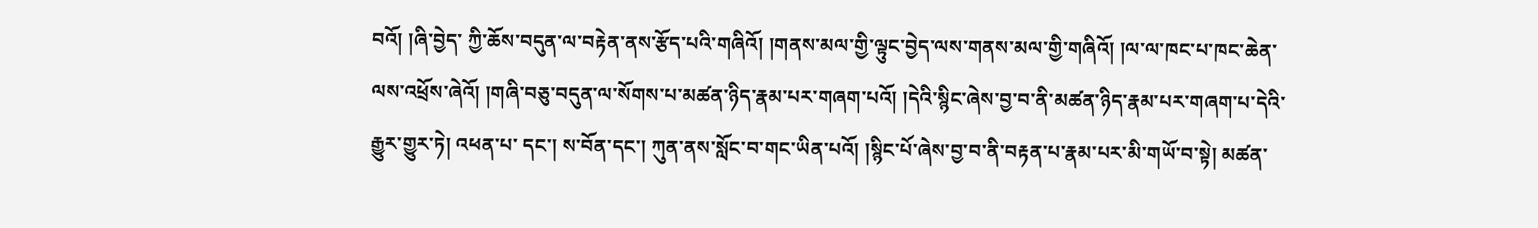བའོ། །ཞི་བྱེད་ ཀྱི་ཆོས་བདུན་ལ་བརྟེན་ནས་རྩོད་པའི་གཞིའོ། །གནས་མལ་གྱི་ལྟུང་བྱེད་ལས་གནས་མལ་གྱི་གཞིའོ། །ལ་ལ་ཁང་པ་ཁང་ཆེན་ལས་འཕྲོས་ཞེའོ། །གཞི་བཅུ་བདུན་ལ་སོགས་པ་མཚན་ཉིད་རྣམ་པར་གཞག་པའོ། །དེའི་སྙིང་ཞེས་བྱ་བ་ནི་མཚན་ཉིད་རྣམ་པར་གཞག་པ་དེའི་རྒྱུར་གྱུར་ཏེ། འཕན་པ་ དང་། ས་བོན་དང་། ཀུན་ནས་སློང་བ་གང་ཡིན་པའོ། །སྙིང་པོ་ཞེས་བྱ་བ་ནི་བརྟན་པ་རྣམ་པར་མི་གཡོ་བ་སྟེ། མཚན་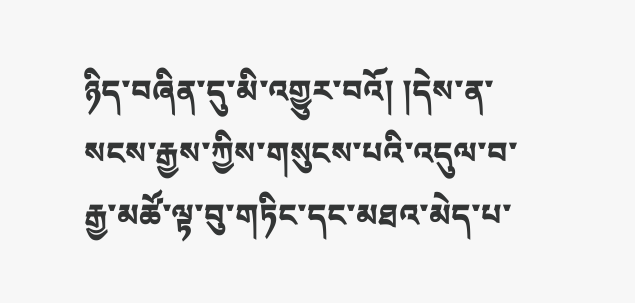ཉིད་བཞིན་དུ་མི་འགྱུར་བའོ། །དེས་ན་སངས་རྒྱས་ཀྱིས་གསུངས་པའི་འདུལ་བ་རྒྱ་མཚོ་ལྟ་བུ་གཏིང་དང་མཐའ་མེད་པ་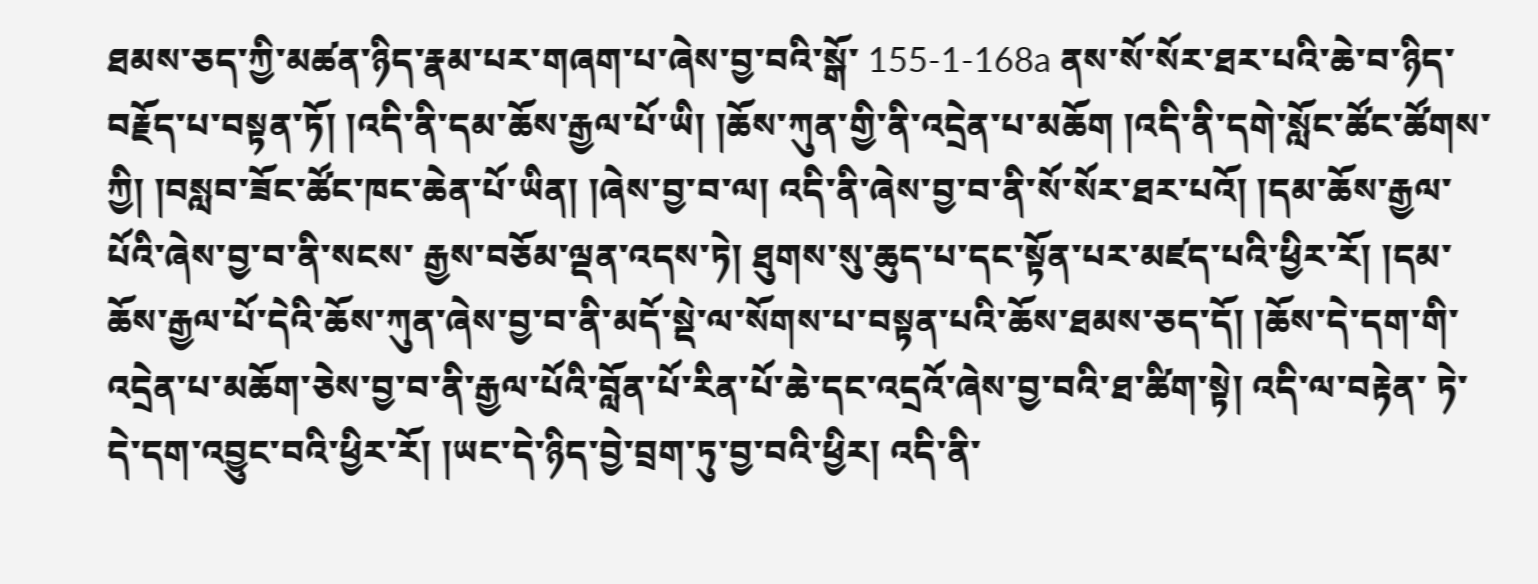ཐམས་ཅད་ཀྱི་མཚན་ཉིད་རྣམ་པར་གཞག་པ་ཞེས་བྱ་བའི་སྒོ་ 155-1-168a ནས་སོ་སོར་ཐར་པའི་ཆེ་བ་ཉིད་བརྗོད་པ་བསྟན་ཏོ། །འདི་ནི་དམ་ཆོས་རྒྱལ་པོ་ཡི། །ཆོས་ཀུན་གྱི་ནི་འདྲེན་པ་མཆོག །འདི་ནི་དགེ་སློང་ཚོང་ཚོགས་ཀྱི། །བསླབ་ཟོང་ཚོང་ཁང་ཆེན་པོ་ཡིན། །ཞེས་བྱ་བ་ལ། འདི་ནི་ཞེས་བྱ་བ་ནི་སོ་སོར་ཐར་པའོ། །དམ་ཆོས་རྒྱལ་པོའི་ཞེས་བྱ་བ་ནི་སངས་ རྒྱས་བཅོམ་ལྡན་འདས་ཏེ། ཐུགས་སུ་ཆུད་པ་དང་སྟོན་པར་མཛད་པའི་ཕྱིར་རོ། །དམ་ཆོས་རྒྱལ་པོ་དེའི་ཆོས་ཀུན་ཞེས་བྱ་བ་ནི་མདོ་སྡེ་ལ་སོགས་པ་བསྟན་པའི་ཆོས་ཐམས་ཅད་དོ། །ཆོས་དེ་དག་གི་འདྲེན་པ་མཆོག་ཅེས་བྱ་བ་ནི་རྒྱལ་པོའི་བློན་པོ་རིན་པོ་ཆེ་དང་འདྲའོ་ཞེས་བྱ་བའི་ཐ་ཚིག་སྟེ། འདི་ལ་བརྟེན་ ཏེ་དེ་དག་འབྱུང་བའི་ཕྱིར་རོ། །ཡང་དེ་ཉིད་བྱེ་བྲག་ཏུ་བྱ་བའི་ཕྱིར། འདི་ནི་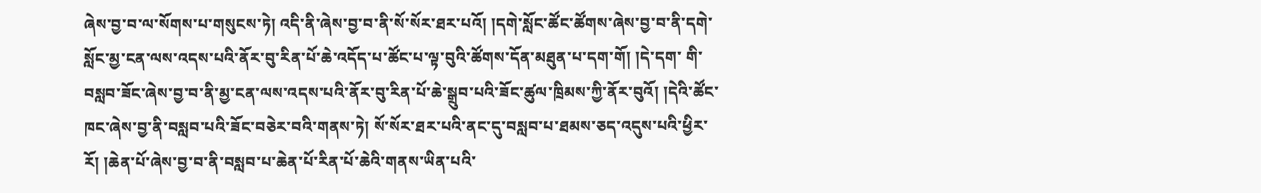ཞེས་བྱ་བ་ལ་སོགས་པ་གསུངས་ཏེ། འདི་ནི་ཞེས་བྱ་བ་ནི་སོ་སོར་ཐར་པའོ། །དགེ་སློང་ཚོང་ཚོགས་ཞེས་བྱ་བ་ནི་དགེ་སློང་མྱ་ངན་ལས་འདས་པའི་ནོར་བུ་རིན་པོ་ཆེ་འདོད་པ་ཚོང་པ་ལྟ་བུའི་ཚོགས་དོན་མཐུན་པ་དག་གོ། །དེ་དག་ གི་བསླབ་ཟོང་ཞེས་བྱ་བ་ནི་མྱ་ངན་ལས་འདས་པའི་ནོར་བུ་རིན་པོ་ཆེ་སྒྲུབ་པའི་ཟོང་ཚུལ་ཁྲིམས་ཀྱི་ནོར་བུའོ། །དེའི་ཚོང་ཁང་ཞེས་བྱ་ནི་བསླབ་པའི་ཟོང་བཅེར་བའི་གནས་ཏེ། སོ་སོར་ཐར་པའི་ནང་དུ་བསླབ་པ་ཐམས་ཅད་འདུས་པའི་ཕྱིར་རོ། །ཆེན་པོ་ཞེས་བྱ་བ་ནི་བསླབ་པ་ཆེན་པོ་རིན་པོ་ཆེའི་གནས་ཡིན་པའི་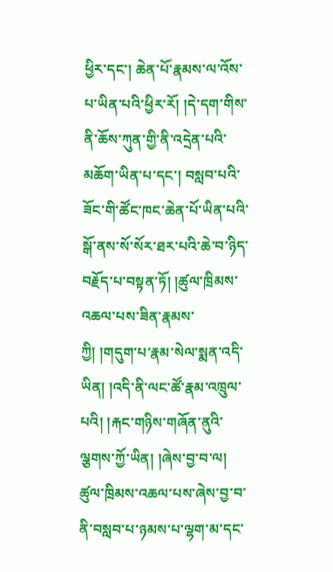ཕྱིར་དང་། ཆེན་པོ་རྣམས་ལ་འོས་པ་ཡིན་པའི་ཕྱིར་རོ། །དེ་དག་གིས་ནི་ཆོས་ཀུན་གྱི་ནི་འདྲེན་པའི་མཆོག་ཡིན་པ་དང་། བསླབ་པའི་ཟོང་གི་ཚོང་ཁང་ཆེན་པོ་ཡིན་པའི་སྒོ་ནས་སོ་སོར་ཐར་པའི་ཆེ་བ་ཉིད་བརྗོད་པ་བསྟན་ཏོ། །ཚུལ་ཁྲིམས་འཆལ་པས་ཟིན་རྣམས་ཀྱི། །གདུག་པ་རྣམ་སེལ་སྨན་འདི་ ཡིན། །འདི་ནི་ལང་ཚོ་རྣམ་འཁྲུལ་པའི། །རྐང་གཉིས་གཞོན་ནུའི་ལྕགས་ཀྱོ་ཡིན། །ཞེས་བྱ་བ་ལ། ཚུལ་ཁྲིམས་འཆལ་པས་ཞེས་བྱ་བ་ནི་བསླབ་པ་ཉམས་པ་ལྷག་མ་དང་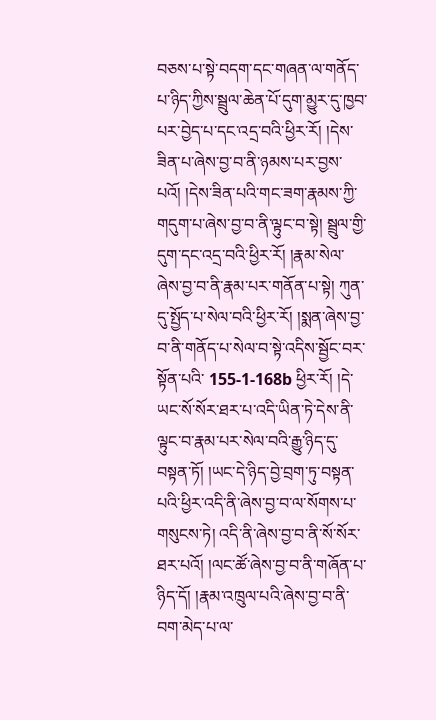བཅས་པ་སྟེ་བདག་དང་གཞན་ལ་གནོད་པ་ཉིད་ཀྱིས་སྦྲུལ་ཆེན་པོ་དུག་མྱུར་དུ་ཁྱབ་པར་བྱེད་པ་དང་འདྲ་བའི་ཕྱིར་རོ། །དེས་ ཟིན་པ་ཞེས་བྱ་བ་ནི་ཉམས་པར་བྱས་པའོ། །དེས་ཟིན་པའི་གང་ཟག་རྣམས་ཀྱི་གདུག་པ་ཞེས་བྱ་བ་ནི་ལྟུང་བ་སྟེ། སྦྲུལ་གྱི་དུག་དང་འདྲ་བའི་ཕྱིར་རོ། །རྣམ་སེལ་ཞེས་བྱ་བ་ནི་རྣམ་པར་གནོན་པ་སྟེ། ཀུན་དུ་སྤྱོད་པ་སེལ་བའི་ཕྱིར་རོ། །སྨན་ཞེས་བྱ་བ་ནི་གནོད་པ་སེལ་བ་སྟེ་འདིས་སྦྱོང་བར་སྟོན་པའི་ 155-1-168b ཕྱིར་རོ། །དེ་ཡང་སོ་སོར་ཐར་པ་འདི་ཡིན་ཏེ་དེས་ནི་ལྟུང་བ་རྣམ་པར་སེལ་བའི་རྒྱུ་ཉིད་དུ་བསྟན་ཏོ། །ཡང་དེ་ཉིད་བྱེ་བྲག་ཏུ་བསྟན་པའི་ཕྱིར་འདི་ནི་ཞེས་བྱ་བ་ལ་སོགས་པ་གསུངས་ཏེ། འདི་ནི་ཞེས་བྱ་བ་ནི་སོ་སོར་ཐར་པའོ། །ལང་ཚོ་ཞེས་བྱ་བ་ནི་གཞོན་པ་ཉིད་དོ། །རྣམ་འཁྲུལ་པའི་ཞེས་བྱ་བ་ནི་ བག་མེད་པ་ལ་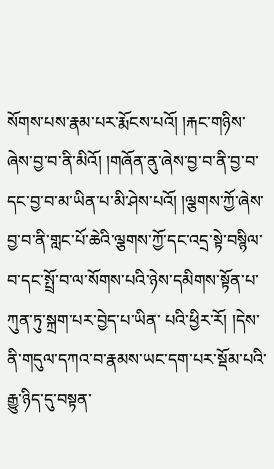སོགས་པས་རྣམ་པར་རྨོངས་པའོ། །རྐང་གཉིས་ཞེས་བྱ་བ་ནི་མིའོ། །གཞོན་ནུ་ཞེས་བྱ་བ་ནི་བྱ་བ་དང་བྱ་བ་མ་ཡིན་པ་མི་ཤེས་པའོ། །ལྕགས་ཀྱོ་ཞེས་བྱ་བ་ནི་གླང་པོ་ཆེའི་ལྕགས་ཀྱོ་དང་འདྲ་སྟེ་བསྙིལ་བ་དང་སྤྲོ་བ་ལ་སོགས་པའི་ཉེས་དམིགས་སྟོན་པ་ཀུན་ཏུ་སྐྲག་པར་བྱེད་པ་ཡིན་ པའི་ཕྱིར་རོ། །དེས་ནི་གདུལ་དཀའ་བ་རྣམས་ཡང་དག་པར་སྡོམ་པའི་རྒྱུ་ཉིད་དུ་བསྟན་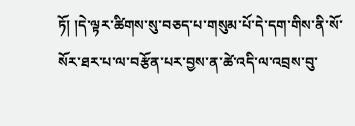ཏོ། །དེ་ལྟར་ཚིགས་སུ་བཅད་པ་གསུམ་པོ་དེ་དག་གིས་ནི་སོ་སོར་ཐར་པ་ལ་བརྩོན་པར་བྱས་ན་ཚེ་འདི་ལ་འབྲས་བུ་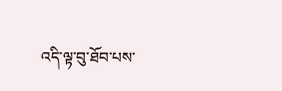འདི་ལྟ་བུ་ཐོབ་པས་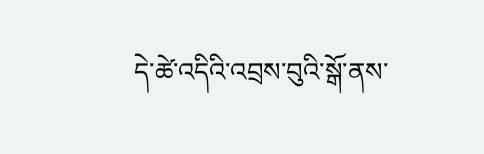དེ་ཚེ་འདིའི་འབྲས་བུའི་སྒོ་ནས་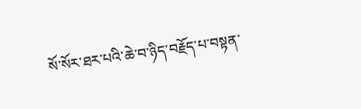སོ་སོར་ཐར་པའི་ཆེ་བ་ཉིད་བརྗོད་པ་བསྟན་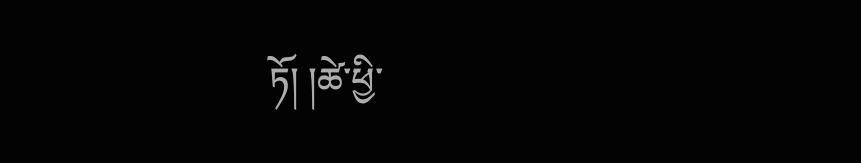ཏོ། །ཚེ་ཕྱི་